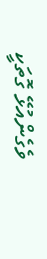ވެގެންއުޅޭ ގޮތަކީ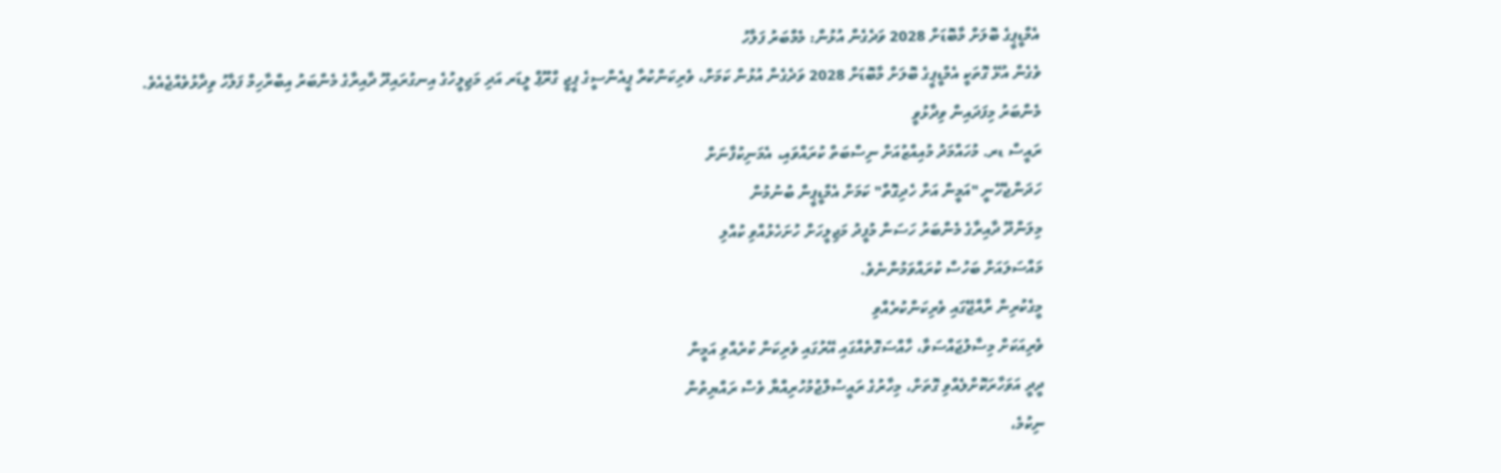އެމްޑީޕީގެ ބޮލަށް މާބޮޑަށް 2028 ވަދެގެން އުޅުން: މެމްބަރު ފަލާހު
ވެގެން އުޅޭ ގޮތަކީ އެމްޑީޕީގެ ބޮލަށް މާބޮޑަށް 2028 ވަދެގެން އުޅުން ކަމަށް، ވެރިކަންކުރާ ޕީއެންސީގެ ޕީޖީ ގްރޫޕް ލީޑަރ އަދި މަޖިލީހުގެ އިނގުރައިދޫ ދާއިރާގެ މެންބަރު އިބްރާހިމް ފަލާހު ވިދާޅުވެއްޖެއެވެ.
މެންބަރު މިފަދައިން ވިދާޅުވީ
ރައީސް ޑރ. މުހައްމަދު މުއިއްޒުއަށް ނިސްބަތް ކުރައްވައި، އެމަނިކުފާނަށް
ހަދަންޖެހޭނީ "އަމީން އަށް ހެދިގޮތް" ކަމަށް އެމްޑީޕީން ބުނުމުން
މިލަންދޫ ދާއިރާގެ މެންބަރު ހަސަން މުފީދު މަޖިލީހަށް ހުށަހެޅުއްވި ކުއްލި
މައްސަލައަށް ބަހުސް ކުރައްވަމުންނެވެ.
މީގެކުރިން ރާއްޖޭގައި ވެރިކަންކުރެއްވި
ވެރިއަކަށް މިސާލުޖައްސަވާ، ހާއްސަގޮތެއްގައި އޭރުގައި ވެރިކަން ކުރެއްވި އަމީން
ދީދީ އަވަހާރަކޮށްލެއްވި ގޮތަށް، މިހާރުގެ ރައީސުލްޖުމުހުރިއްޔާ ވެސް ރައްޔިތުން
ނިކުމެ،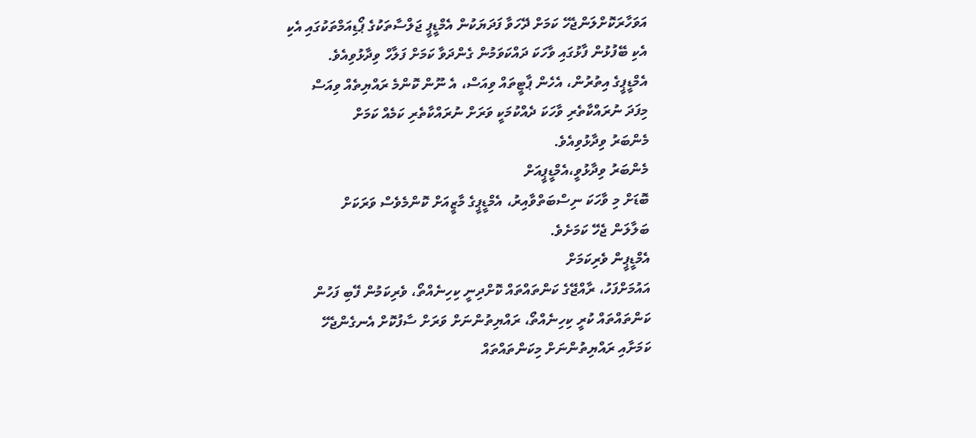އަވަހާރަކޮށްލަންޖެހޭ ކަމަށް ދޭހަވާ ފަދަޔަކުން އެމްޑީޕީ ޖަލްސާތަކުގެ ޕޯޑިއަމްތަކުގައި އެކި
އެކި ބޭފުޅުން ފާޅުގައި ވާހަކަ ދައްކަވަމުން ގެންދަވާ ކަމަށް ފަލާހް ވިދާޅުވިއެވެ.
އެމްޑީޕީގެ އިތުރުން، އެހެން ޕާޓީތައް ވިއަސް، އެ ނޫން ކޮންމެ ރައްޔިތެއް ވިއަސް
މިފަދަ ނުރައްކާތެރި ވާހަކަ ދެއްކުމަކީ ވަރަށް ނުރައްކާތެރި ކަމެއް ކަމަށް
މެންބަރު ވިދާޅުވިއެވެ.
މެންބަރު ވިދާޅުވީ،އެމްޑީޕީއަށް
ބޮޑަށް މި ވާހަކަ ނިސްބަތްވާއިރު، އެމްޑީޕީގެ މާޒީއަށް ކޮންމެވެސް ވަރަކަށް
ބަލާލަން ޖެހޭ ކަމަށެވެ.
އެމްޑީޕީން ވެރިކަމަށް
އައުމަށްފަހު، ރާއްޖޭގެ ކަންތައްތައް ކޮށްދިނީ ކިހިނެއްތޯ، ވެރިކަމުން ފޭބި ފަހުން
ކަންތައްތައް ކުރީ ކިހިނެއްތޯ، ރައްޔިތުންނަށް ވަރަށް ސާފުކޮށް އެނގެންޖެހޭ
ކަމަށާއި ރައްޔިތުންނަށް މިކަންތައްތައް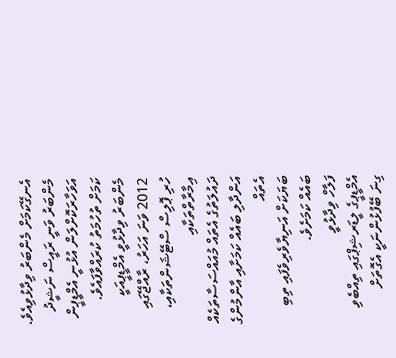އެނގޭކަމަށް މެންބަރު ވިދާޅުވިއެވެ.
މެންބަރު ވަނީ ރައީސް ނަޝީދު
އަވަހާރަކޮށްލަން އުޅުނީ އެމްޑީޕީން ކަމަށް ތުހުމަތު ކުރައްވާފައެވެ.
މެންބަރު ވިދާޅުވީ އެމްޑީޕީއަކީ
2012 ވަނަ އަހަރު، ރާއްޖޭގައި ހުރި ޕޮލިސް ސްޓޭޝަންތަކާއި، އިމާރާތްތަކާއި
ދައުލަތުގެ އެތައް މުއައްސަސާތަކެއް އަންދާލި ބައެއް ކަމަށާއި އާންމުންގެ އެތައް
ބަޔަކަށް އަނިޔާވެރިވެފައި ތިބި ބައެއް ކަމަށެވެ.
ފަލާހް ވިދާޅުވީ
އެމްޑީޕީގެ ލީޑަރޝިޕްގައި ތިއްބެވި ގިނަ ބޭފުޅުންނަކީ އެގޮތަށް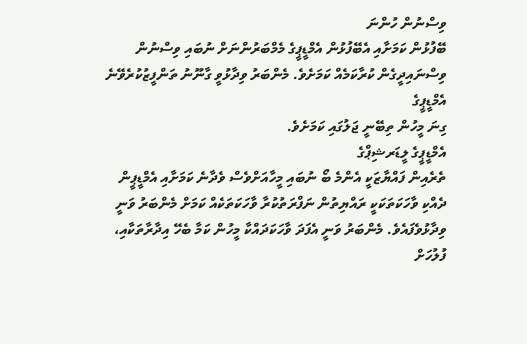ވިސްނުން ހުންނަ
ބޭފުޅުން ކަމަށާއި އެބޭފުޅުން އެމްޑީޕީގެ މެމްބަރުންނަށް ނުބައި ވިސްނުން
ވިސްނައިދީގެން ކުރާކަމެއް ކަމަށެވެ. މެންބަރު ވިދާޅުވީ ގާނޫނު ތަންފީޒުކުރެވޭނެ އެމްޑީޕީގެ
ގިނަ މީހުން ތިބޭނީ ޖަލުގައި ކަމަށެވެ.
އެމްޑީޕީގެ ލީޑަރޝިޕްގެ
ތެރެއިން ފައްޔާޒަކީ އެންމެ ބޯ ނުބައި މީހާއަށްވެސް ވެދާނެ ކަމަށާއި އެމްޑީޕީން
ދެއްކި ވާހަކަތަކަކީ ރައްޔިތުން ނަފްރަތުކުރާ ވާހަކަތަކެއް ކަމަށް މެންބަރު ވަނީ
ވިދާޅުވެފައެވެ. މެންބަރު ވަނީ އެފަދަ ވާހަކަދައްކާ މީހުން ކަމާ ބެހޭ އިދާރާތަކާއި،
ފުލުހަށް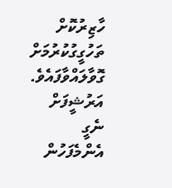ހާޒިރުކޮށް ތަހުގީގުކުރުމަށް ގޮވާލައްވާފައެވެ.
އަރުޝީފަށް ނެގީ
އެންމެފަހުން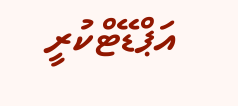އަޕްޑޭޓްކުރީ